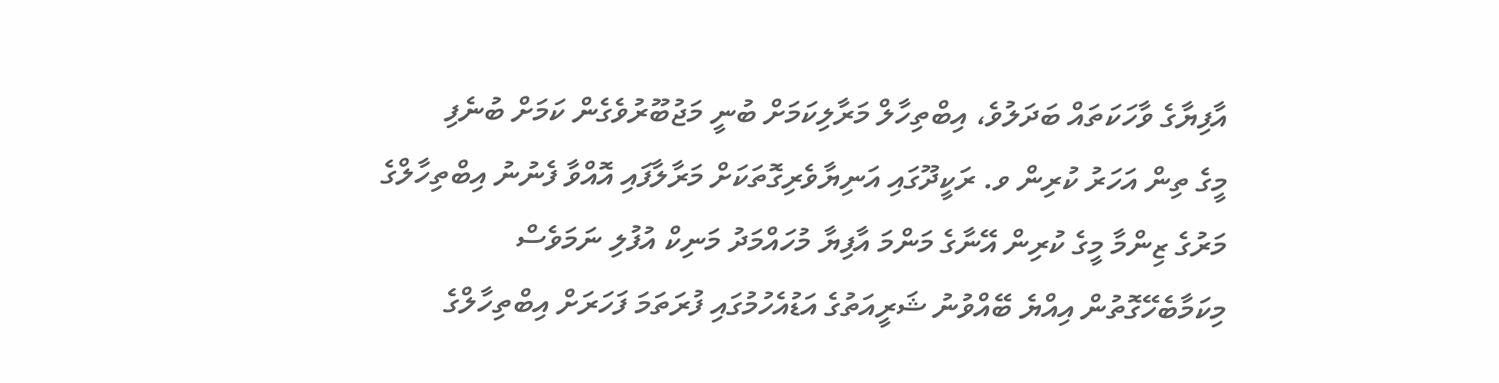އާފިޔާގެ ވާހަކަތައް ބަދަލުވެ، އިބްތިހާލް މަރާލިކަމަށް ބުނީ މަޖުބޫރުވެގެން ކަމަށް ބުނެފި
މީގެ ތިން އަހަރު ކުރިން ވ. ރަކީދޫގައި އަނިޔާވެރިގޮތަކަށް މަރާލާފައި އޮއްވާ ފެނުނު އިބްތިހާލްގެ މަރުގެ ޒިންމާ މީގެ ކުރިން އޭނާގެ މަންމަ އާފިޔާ މުހައްމަދު މަނިކް އުފުލި ނަމަވެސް މިކަމާބެހޭގޮތުން އިއްޔެ ބޭއްވުނު ޝަރީއަތުގެ އަޑުއެހުމުގައި ފުރަތަމަ ފަހަރަށް އިބްތިހާލްގެ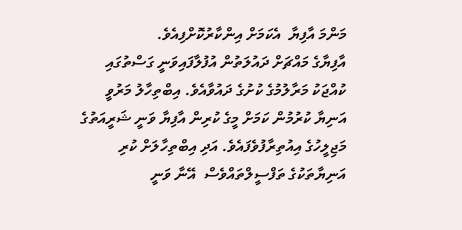މަންމަ އާފިޔާ  އެކަމަށް އިންކާރުކޮށްފިއެވެ.
އާފިޔާގެ މައްޗަށް ދައުލަތުން އުފުލާފައިވަނީ ގަސްތުގައި ކުއްޖަކު މަރާލުމުގެ ކުށުގެ ދައުވާއެވެ. އިބްތިހާލު މަރުވީ އަނިޔާ ކުރުމުން ކަމަށް މީގެ ކުރިން އާފިޔާ ވަނީ ޝަރީއަތުގެ މަޖިލީހުގެ އިއުތިރާފުވެފައެވެ. އަދި އިބްތިހާލަށް ކުރި އަނިޔާތަކުގެ ތަފްސީލްތައްވެސް  އޭނާ ވަނީ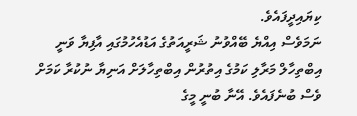ކިޔައިދީފައެވެ.
ނަމަވެސް އިއްޔެ ބޭއްވުނު ޝަރީއަތުގެ އަޑުއެހުމުގައި އާފިޔާ ވަނީ އިބްތިހާލް މަރާލި ކަމުގެ އިތުރުން އިބްތިހާލަށް އަނިޔާ ނުކުރާ ކަމަށް ވެސް ބުނެފައެވެ. އޭނާ ބުނީ މީގެ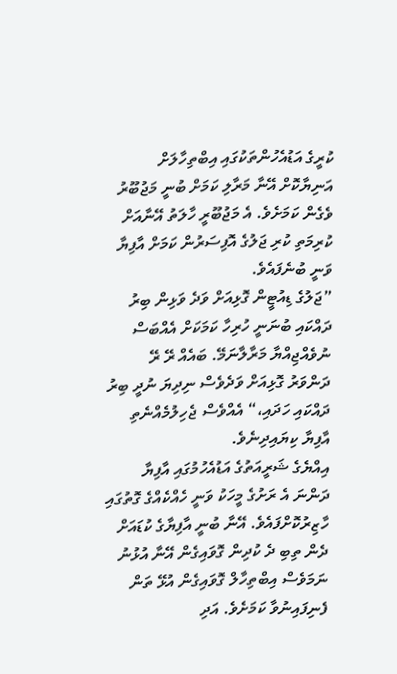ކުރީގެ އަޑުއެހުންތަކުގައި އިބްތިހާލަށް އަނިޔާކޮށް އޭނާ މަރާލި ކަމަށް ބުނީ މަޖުބޫރު ވެގެން ކަމަށެވެ. އެ މަޖުބޫރީ ހާލަތު އޭނާއަށް ކުރިމަތި ކުރި ޖަލުގެ އޮފިސަރުން ކަމަށް އާފިޔާ ވަނީ ބުނެފައެވެ.
”ޖަލުގެ ޑިއުޓީން ގޮޅިއަށް ވަދެ ވަޅިން ބިރު ދައްކައި ބުނަނީ ހުރިހާ ކަމަކަށް އެއްބަސް ނުވެއްޖިއްޔާ މަރާލާނަމޭ. ބައެއް ރޭ ރޭ ދަންވަރު ގޮޅިއަށް ވަދެވެސް ނިދިޔަ ނުދީ ބިރު ދައްކައި ހަދައި،“ އެއްވެސް ޖެހިލުމެއްނެތި އާފިޔާ ކިޔައިދިނެވެ.
އިއްޔެގެ ޝަރީއަތުގެ އަޑުއެހުމުގައި އާފިޔާ ދަންނަ އެ ރަށުގެ މީހަކު ވަނީ ހެއްކެއްގެ ގޮތުގައި ހާޒިރުކޮށްފައެވެ. އޭނާ ބުނީ އާފިޔާގެ ކުޑައަށް ދެން ތިބި ދެ ކުދިން ގޮވައިގެން އޭނާ އުޅުނު ނަމަވެސް އިބްތިހާލް ގޮވައިގެން އުޅޭ ތަން ފެނިފައިނުވާ ކަމަށެވެ. އަދި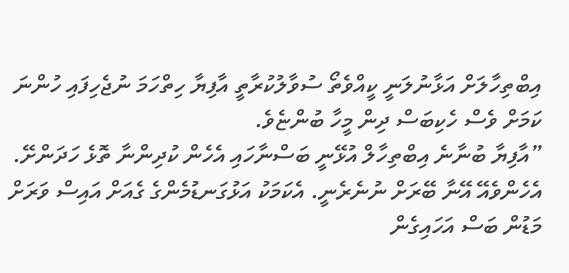އިބްތިހާލަށް އަޅާނުލަނީ ކީއްވެތޯ ސުވާލުކުރާތީ އާފިޔާ ހިތްހަމަ ނުޖެހިފައި ހުންނަ ކަމަށް ވެސް ހެކިބަސް ދިން މީހާ ބުންޏެވެ.
”އާފިޔާ ބުނާނެ އިބްތިހާލް އުޅޭނީ ބަސްނާހައި އެހެން ކުދިންނާ ތޮޅެ ހަދަންށޭ. އެހެންވެއޭ އޭނާ ބޭރަށް ނުނެރެނީ. އެކަމަކު އަޅުގަނޑުމެންގެ ގެއަށް އައިސް ވަރަށް މަޑުން ބަސް އަހައިގެން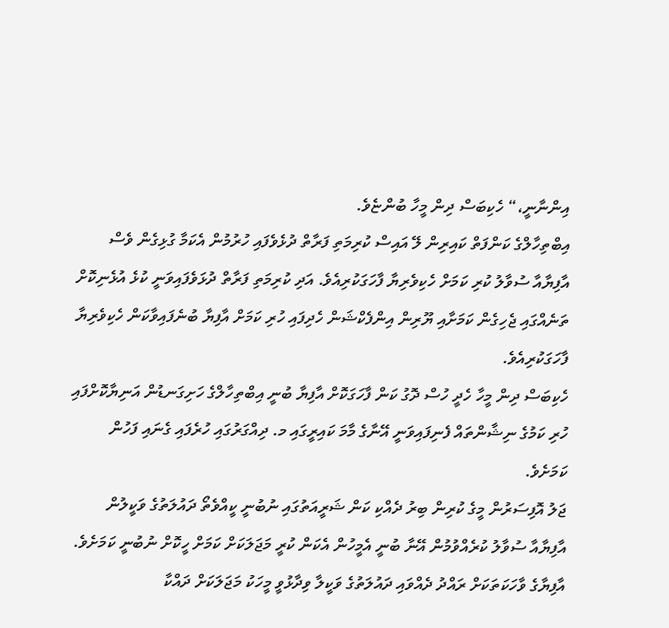އިންނާނީ،“ ހެކިބަސް ދިން މީހާ ބުންޏެވެ.
އިބްތިހާލްގެ ކަންފަތް ކައިރިން ލޭ އައިސް ކުރިމަތި ފަރާތް ދުޅެވެފައި ހުރުމުން އެކަމާ ގުޅިގެން ވެސް އާފިޔާއާ ސުވާލު ކުރި ކަމަށް ހެކިވެރިޔާ ފާހަގަކުރިއެވެ. އަދި ކުރިމަތި ފަރާތް ދުޅަވެފައިވަނީ ކުޅެ އުޅެނިކޮށް ތަނެއްގައި ޖެހިގެން ކަމަށާއި ޔޫރިން އިންފެކްޝަން ހެދިފައި ހުރި ކަމަށް އާފިޔާ ބުނެފައިވާކަން ހެކިވެރިޔާ ފާހަގަކުރިއެވެ.
ހެކިބަސް ދިން މީހާ ހެދީ ހުސް ދޮގު ކަން ފާހަގަކޮށް އާފިޔާ ބުނީ އިބްތިހާލްގެ ހަށިގަނޑުން އަނިޔާކޮށްފައި ހުރި ކަމުގެ ނިޝާންތައް ފެނިފައިވަނީ އޭނާގެ މާމަ ކައިރީގައި މ. ދިއްގަރުގައި ހުރެފައި ގެނައި ފަހުން ކަމަށެވެ.
ޖަލު އޮފިސަރުން މީގެ ކުރިން ބިރު ދެއްކި ކަން ޝަރީއަތުގައި ނުބުނީ ކީއްވެތޯ ދައުލަތުގެ ވަކީލުން އާފިޔާއާ ސުވާލު ކުރެއްވުމުން އޭނާ ބުނީ އެމީހުން އެކަން ކުރީ މަޖަލަކަށް ކަމަށް ހީކޮށް ނުބުނީ ކަމަށެވެ.
އާފިޔާގެ ވާހަކަތަކަށް ރައްދު ދެއްވައި ދައުލަތުގެ ވަކީލާ ވިދާޅުވީ މީހަކު މަޖަލަކަށް ދައްކާ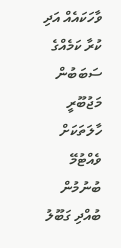ވާހަކައެއް އަދި ކުރާ ކަމެއްގެ ސަބަބުން މަޖުބޫރީ ހާލަތަކަށް ވެއްޓުމޭ ބުނުމުން ބުއްދި ގަބޫލު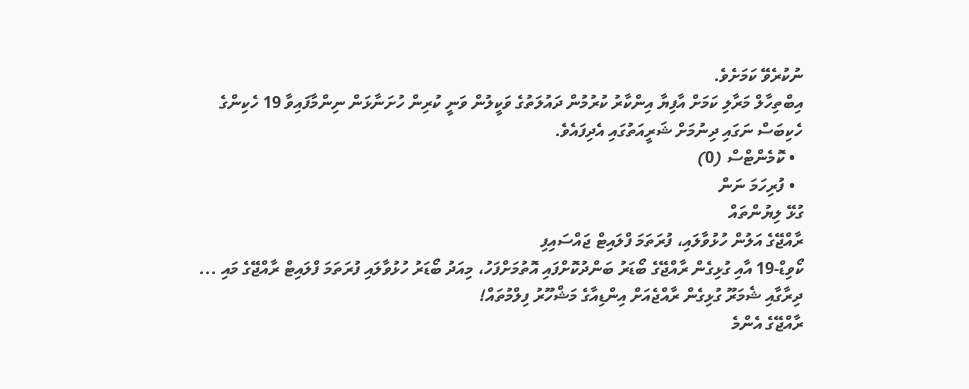ނުކުރެވޭ ކަމަށެވެ.
އިބްތިހާލް މަރާލި ކަމަށް އާފިޔާ އިންކާރު ކުރުމުން ދައުލަތުގެ ވަކީލުން ވަނީ ކުރިން ހުށަނާޅަން ނިންމާފައިވާ 19 ހެކިންގެ ހެކިބަސް ނަގައި ދިނުމަށް ޝަރީއަތުގައި އެދިފައެވެ.
  • ކޮމެންޓްސް (0)
  • ފުރިހަމަ ނަން
ގުޅޭ ލިޔުންތައް
ރާއްޖޭގެ އަލުން ހުޅުވާލައި، ފުރަތަމަ ފްލައިޓް ޖައްސައިފި
ކޯވިޑް-19 އާއި ގުޅިގެން ރާއްޖޭގެ ބޯޑަރު ބަންދުކޮށްފައި އޮތުމަށްފަހު، މިއަދު ބޯޑަރު ހުޅުވާލައި ފުރަތަމަ ފްލައިޓް ރާއްޖޭގެ މައި ...
ދިރާގާއި ޝެމަރޫ ގުޅިގެން ރާއްޖެއަށް އިންޑިއާގެ މަޝްހޫރު ފިލްމުތައް!
ރާއްޖޭގެ އެންމެ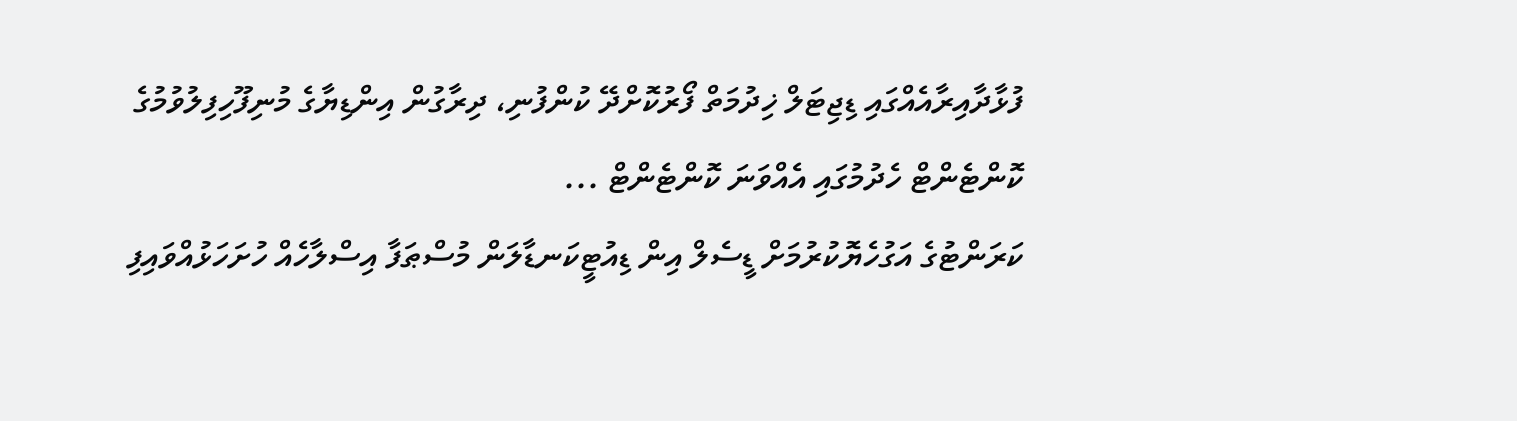ފުޅާދާއިރާއެއްގައި ޑިޖިޓަލް ޚިދުމަތް ފޯރުކޮށްދޭ ކުންފުނި، ދިރާގުން އިންޑިޔާގެ މުނިފޫހިފިލުވުމުގެ ކޮންޓެންޓް ހެދުމުގައި އެއްވަނަ ކޮންޓެންޓް ...
ކަރަންޓުގެ އަގުހެޔޮކުރުމަށް ޑީސެލް އިން ޑިއުޓީކަނޑާލަން މުސްޠަފާ އިސްލާހެއް ހުށަހަޅުއްވައިފި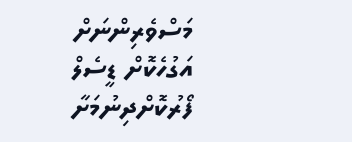މަސްވެރިންނަށް އަގުހެކޮށް ޑީސެލް ފޯރުކޮށްދިނުމަށާ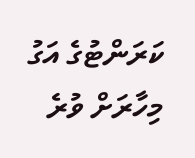ކަރަންޓުގެ އަގު މިހާރަށް ވުރެ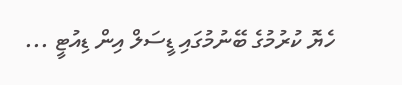ހެޔޮ ކުރުމުގެ ބޭނުމުގައި ޑީސަލް އިން ޑިއުޓީ ...